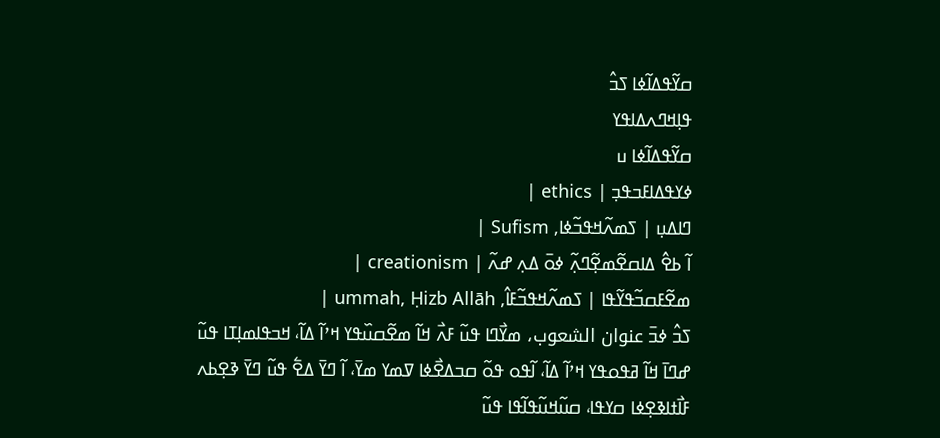ߛߌ߬ߟߡߊ߬ߦߊ ߖߏ߮
ߟߊ߲ߞߣߍߡߊߟߌ
ߛߌ߬ߟߡߊ߬ߦߊ ߎ
ߦߌߟߡߊߓߏߟߏ߲ | ethics |
ߣߊߡߎ߲ | ߖߘߍ߬ߞߟߏ߬ߦߊ, Sufism |
ߊ߬ ߕߐ߮ ߡߊߛߐ߬ߘߐ߲߬ߣߍ߲߬ ߦߋ߫ ߡߍ߲ ߝߍ߬ | creationism |
ߘߐ߬ߓߛߏ߬ߟߌ߬ߟߊ | ߖߘߍ߬ߞߟߏ߬ߓߊ߮, ummah, Ḥizb Allāh |
ߖߏ߮ ߦߏ߫ عنوان الشعوب، ߘߌ߯ߣߊ ߟߎ߬ ߓߍ߯ ߞߊ߬ ߘߐ߬ߛߎ߰ߟߌ ߞߴߊ߬ ߡߊ߬، ߞߏߟߊߘߊ߲ߠߊ ߟߎ߬ ߝߣߊ߫ ߞߊ߬ ߥߟߋߟߌ ߞߴߊ߬ ߡߊ߬، ߊ߬ߟߋ ߟߋ߬ ߛߏߡߐ߯ߦߊ ߜߘߌ ߘߌ߫، ߊ߬ ߣߌ߫ ߡߐ߱ ߟߎ߬ ߣߌ߫ ߢߐ߲ߕߍ ߓߊ߯ߙߊߢߐ߲ߦߊ ߛߌߟߊ، ߛߎ߬ߞߎ߬ߟߊ߬ߟߊ ߟߎ߬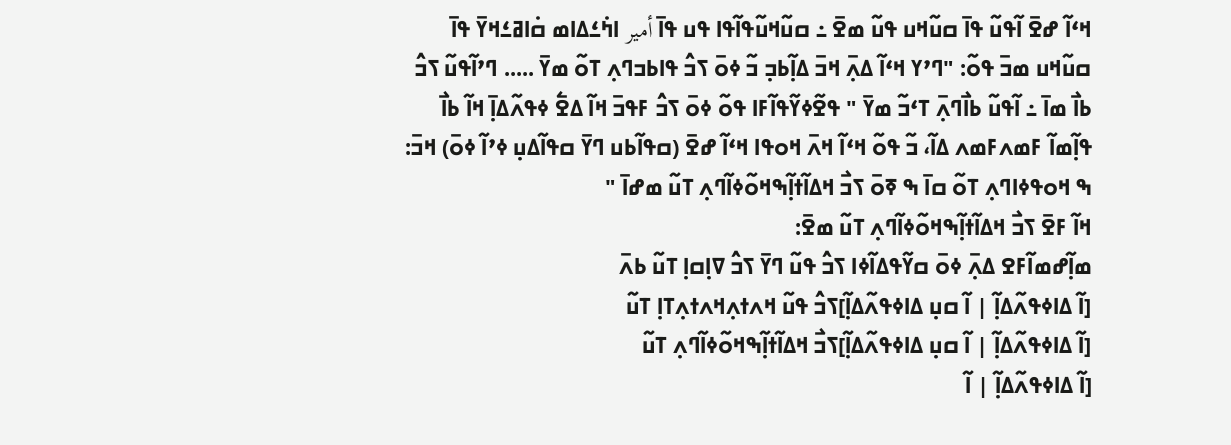ߞߵߊ߬ ߝߐ߫ ߊ߬ߟߎ߬ ߟߊ߫ ߛߎ߬ߞߎ ߟߎ߬ ߘߐ߫ ߸ ߛߎ߬ߞߎ߬ߟߊ߬ߟߊ ߟߎ ߟߊ߫ أمير ߊߤ߭ߑߡߊߘ ߛ߭ߊߥߑߞߌ߫ ߟߊ߫ ߛߎ߬ߞߎ ߘߏ߫ ߟߋ߬: "ߣߴߌ ߞߵߊ߬ ߡߍ߲߫ ߞߏ߫ ߡߊ߲߬ߕߏ߲ ߏ߬ ߦߋ߫ ߖߏ߮ ߟߊߕߏߣߍ߲ ߠߋ߬ ߘߌ߫ ..... ߣߴߊ߬ߟߎ߬ ߖߏ߮ ߕߊ߯ ߘߊ߫ ߸ ߊ߬ߟߎ߬ ߕߊ߯ߣߍ߲߫ ߠߵߏ߬ ߘߌ߫ " ߟߐ߬ߦߌ߬ߟߊ߬ߓߊ ߟߋ߬ ߦߋ߫ ߖߏ߮ ߓߟߏ߫ ߞߊ߬ ߡߐ߱ ߦߟߍ߬ߡߊ߲߫ ߞߊ߬ ߕߊ߯ ߟߊ߲߬ߘߊ߬ ߓߘߍߓߘߍ ߡߊ߬، ߏ߬ ߟߋ߬ ߞߵߊ߬ ߞߍ߫ ߞߋߟߊ ߞߵߊ߬ ߝߐ߫ (ߛߟߊ߬ߕߎ ߣߌ߫ ߛߟߊ߬ߡߎ߲ ߦߴߊ߬ ߦߋ߫) ߞߏ߫: ߒ ߞߋߟߦߊߣߍ߲ ߠߋ߬ ߛߊ߫ ߒ ߧߋ߫ ߖߏ߯ ߞߡߊ߬ߙߊ߲߬ߒߞߋ߬ߦߊ߬ߣߍ߲ ߠߎ߬ ߘߝߊ߫ "
ߞߊ߬ ߓߐ߫ ߖߏ߯ ߞߡߊ߬ߙߊ߲߬ߒߞߋ߬ߦߊ߬ߣߍ߲ ߠߎ߬ ߘߐ߫:
ߘߊ߲߬ߝߘߊ߬ߓߐ ߡߍ߲߫ ߦߋ߫ ߛߌ߬ߟߡߊ߬ߦߊ ߖߏ߮ ߟߎ߬ ߣߌ߫ ߖߏ߮ ߜߊ߲ߛߊ߲ ߠߎ߬ ߕߍ߫
[ߊ߬ ߡߊߦߟߍ߬ߡߊ߲߬ | ߊ߬ ߛߎ߲ ߡߊߦߟߍ߬ߡߊ߲߬]ߖߏ߮ ߟߎ߬ ߞߍߙߍ߲ߞߍߙߍ߲ߠߊ߲ ߠߎ߬
[ߊ߬ ߡߊߦߟߍ߬ߡߊ߲߬ | ߊ߬ ߛߎ߲ ߡߊߦߟߍ߬ߡߊ߲߬]ߖߏ߯ ߞߡߊ߬ߙߊ߲߬ߒߞߋ߬ߦߊ߬ߣߍ߲ ߠߎ߬
[ߊ߬ ߡߊߦߟߍ߬ߡߊ߲߬ | ߊ߬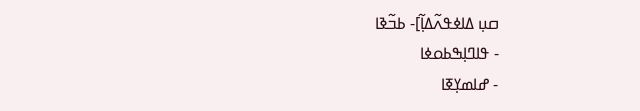ߛߎ߲ ߡߊߦߟߍ߬ߡߊ߲߬]- ߕߏ߬ߢߊ
- ߟߊߣߊ߲ߒߕߋߦߊ
- ߝߊߘߌ߲ߧߊ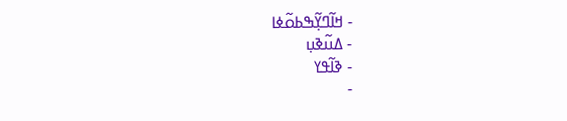- ߞߊ߬ߣߌ߲߬ߒߕߋ߬ߦߊ
- ߡߎ߬ߢߎ߲
- ߢߊ߬ߟߌ
-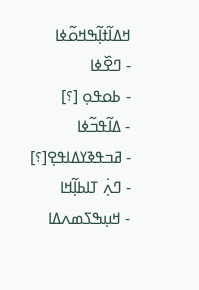ߞߡߊ߬ߙߊ߲߬ߒߞߋ߬ߦߊ
- ߣߐ߰ߦߊ
- ߕߋߟߋ߲ [؟]
- ߡߊ߬ߟߏ߬ߦߊ
- ߥߏߟߢߌߡߊߟߐ߲[؟]
- ߣߍ߲߭ ߠߊߕߊ߲߬ߞߊ
- ߞߎ߲ߒߖߘߍߡߊ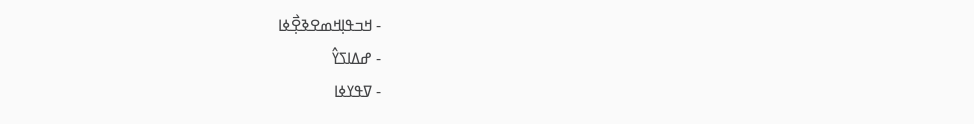- ߞߏߟߊ߲ߞߘߐߢߐ߲߯ߦߊ
- ߝߡߊߖߌ߮
- ߜߟߌߦߊ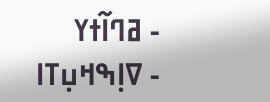- ߥߣߊ߬ߙߌ
- ߜߊ߲ߒߞߎ߲ߠߊ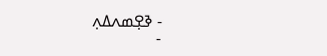- ߢߐ߲ߘߍߡߍ߲
-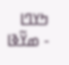ߤߌߣߊ
- ߘߌ߬ߢߊ